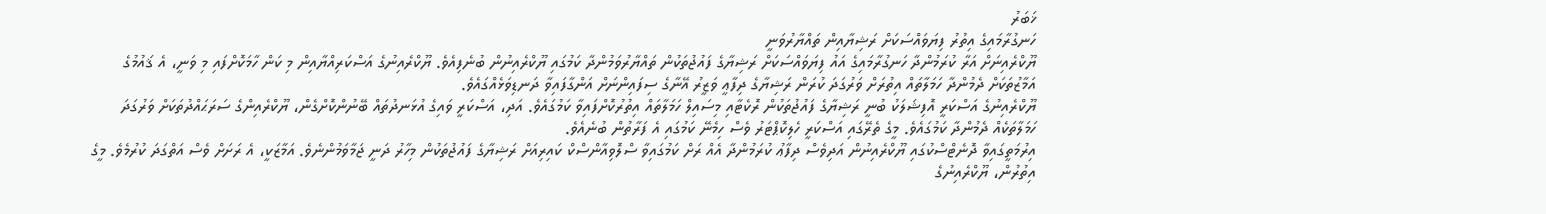ޚަބަރު
ހަނގުރާމައިގެ އިތުރު ފިޔަވައްސަކަށް ރަޝިޔާއިން ތައްޔާރުވަނީ
ޔޫކްރެއިނަށް އަރާ ކުރަމުންދާ ހަނގުރާމައިގެ އައު ފިޔަވައްސަކަށް ރަޝިޔާގެ ފައުޖުތަކުން ތައްޔާރުވަމުންދާ ކަމުގައި ޔޫކްރެއިނުން ބުނެފިއެވެ. ޔޫކްރެއިނުގެ އަސްކަރިއްޔާއިން މި ކަން ހާމަކޮށްފައި މި ވަނީ، އެ ޤައުމުގެ އަމާޒުތަކަށް ދެމުންދާ ހަމަލާތައް އިތުރަށް ވަރުގަދަ ކުރަން ރަޝިޔާގެ ދިފާޢީ ވަޒީރު އޭނާގެ ސިފައިންނަށް އަންގާފައިވާ ދަނޑިވަޅެއްގައެވެ.
ޔޫކްރެއިނުގެ އަސްކަރީ އޮފިޝަލަކު ބުނީ ރަޝިޔާގެ ފައުޖުތަކުން ރޮކެޓާއި މިސައިލް ހަމަލާތައް އިތުރުކޮށްފައިވާ ކަމުގައެވެ. އަދި، އަސްކަރީ ވައިގެ އުޅަނދުތައް ބޭނުންކޮށްގެން، ޔޫކްރެއިންގެ ސަރަޙައްދުތަކަށް ވަރުގަދަ ހަމަލާތަކެއް ދެމުންދާ ކަމުގައެވެ. މީގެ ތެރޭގައި އަސްކަރީ ހެލިކޮޕްޓަރު ވެސް ހިމެނޭ ކަމުގައި އެ ފަރާތުން ބުނެއެވެ.
އިރުމަތީގައިވާ ދޮނެޓްސްކުގައި ޔޫކްރެއިނުން އަދިވެސް ދިފާޢު ކުރަމުންދާ އެއް ރަށް ކަމުގައިވާ ސްލޮވިއާންސްކް ކައިރިއަށް ރަޝިޔާގެ ފައުޖުތަކުން މިހާރު ދަނީ ޖަމާވަމުންނެވެ. އަމާޒަކީ، އެ ރަށަށް ވެސް އަތްގަދަ ކުރުމެވެ. މީގެ އިތުރުން، ޔޫކްރެއިނުގެ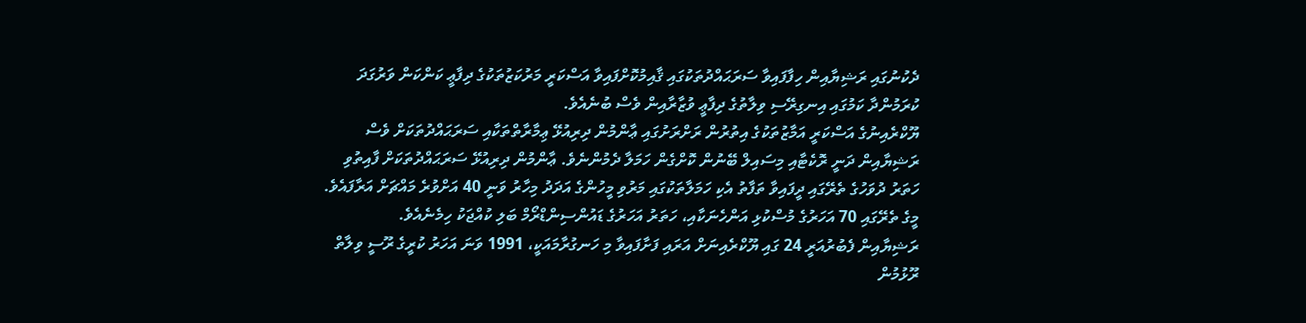ދެކުނުގައި ރަޝިޔާއިން ހިފާފައިވާ ސަރަޙައްދުތަކުގައި ޤާއިމުކޮށްފައިވާ އަސްކަރީ މަރުކަޒުތަކުގެ ދިފާޢީ ކަންކަން ވަރުގަދަ ކުރަމުންދާ ކަމުގައި އިނގިރޭސި ވިލާތުގެ ދިފާޢީ ވުޒާރާއިން ވެސް ބުނެއެވެ.
ޔޫކްރެއިނުގެ އަސްކަރީ އަމާޒުތަކުގެ އިތުރުން ރަށްރަށުގައި ޢާންމުން ދިރިއުޅޭ ޢިމާރާތްތަކާއި ސަރަޙައްދުތަކަށް ވެސް ރަޝިޔާއިން ދަނީ ރޮކެޓާއި މިސައިލް ބޭނުން ކޮށްގެން ހަމަލާ ދެމުންނެވެ. ޢާންމުން ދިރިއުޅޭ ސަރަޙައްދުތަކަށް ފާއިތުވި ހަތަރު ދުވަހުގެ ތެރޭގައި ދީފައިވާ ތަފާތު އެކި ހަމަލާތަކުގައި މަރުވި މީހުންގެ އަދަދު މިހާރު ވަނީ 40 އަށްވުރެ މައްޗަށް އަރާފައެވެ. މީގެ ތެރޭގައި 70 އަހަރުގެ މުސްކުޅި އަންހެނަކާއި، ހަތަރު އަހަރުގެ ޑައުންސިންޑްރޯމް ބަލި ކުއްޖަކު ހިމެނެއެވެ.
ރަޝިޔާއިން ފެބުރުއަރީ 24 ގައި ޔޫކްރެއިނަށް އަރައި ފަށާފައިވާ މި ހަނގުރާމައަކީ، 1991 ވަނަ އަހަރު ކުރީގެ ރޫސީ ވިލާތް ރޫޅުމުން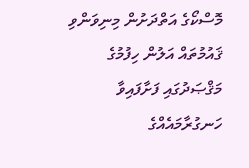މޮސްކޯގެ އަތްދަށުން މިނިވަންވި ޤައުމުތައް އަލުން ހިފުމުގެ މަޤްޞަދުގައި ފަށާފައިވާ ހަނގުރާމައެއްގެ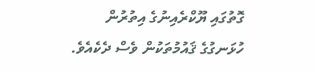ގޮތުގައި ޔޫކްރެއިނުގެ އިތުރުން ހުޅަނގުގެ ޤައުމުތަކުން ވެސް ދެކެއެވެ.